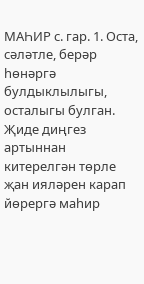МАҺИР с. гар. 1. Оста, сәләтле, берәр һөнәргә булдыклылыгы, осталыгы булган. Җиде диңгез артыннан китерелгән төрле җан ияләрен карап йөрергә маһир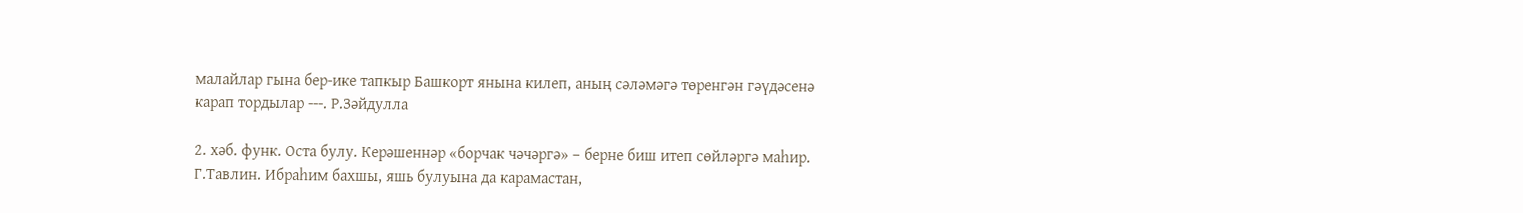малайлар гына бер-ике тапкыр Башкорт янына килеп, аның сәләмәгә төренгән гәүдәсенә карап тордылар ---. Р.Зәйдулла

2. хәб. функ. Оста булу. Керәшеннәр «борчак чәчәргә» – берне биш итеп сөйләргә маһир. Г.Тавлин. Ибраһим бахшы, яшь булуына да карамастан,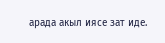арада акыл иясе зат иде.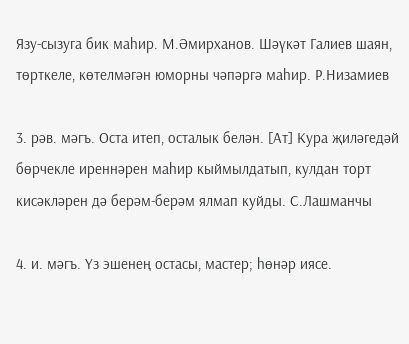Язу-сызуга бик маһир. М.Әмирханов. Шәүкәт Галиев шаян, төрткеле, көтелмәгән юморны чәпәргә маһир. Р.Низамиев

3. рәв. мәгъ. Оста итеп, осталык белән. [Ат] Кура җиләгедәй бөрчекле иреннәрен маһир кыймылдатып, кулдан торт кисәкләрен дә берәм-берәм ялмап куйды. С.Лашманчы

4. и. мәгъ. Үз эшенең остасы, мастер; һөнәр иясе.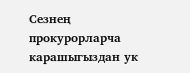Сезнең прокурорларча карашыгыздан ук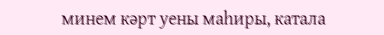минем кәрт уены маһиры, катала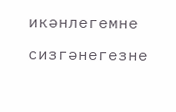икәнлегемне сизгәнегезне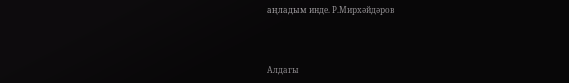аңладым инде. Р.Мирхәйдәров



Алдагы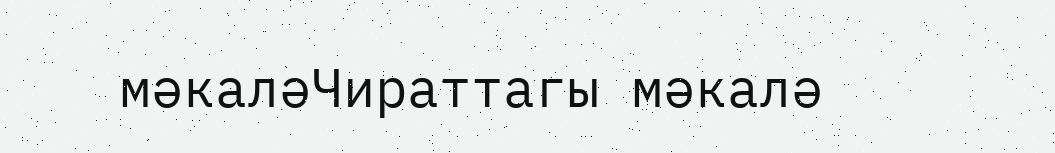мәкаләЧираттагы мәкалә